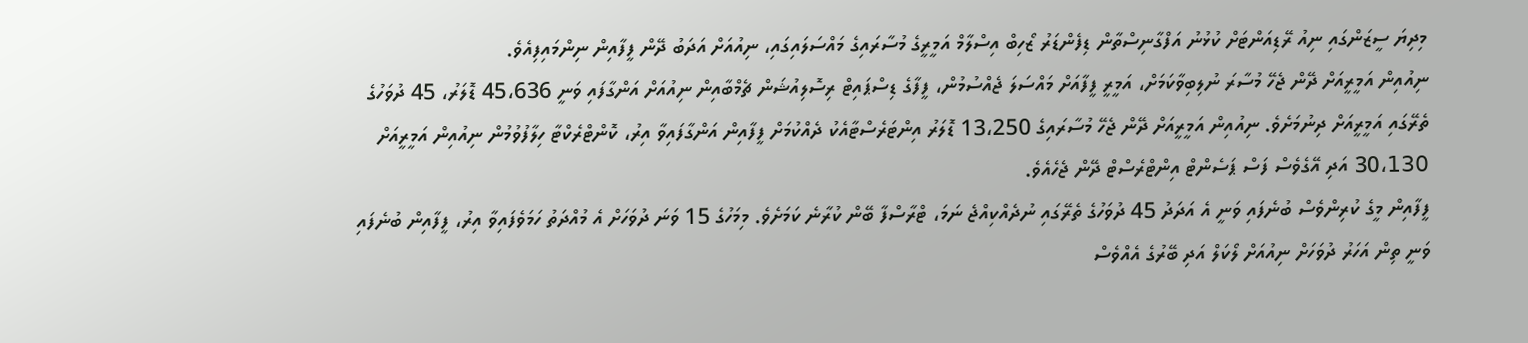މިދިޔަ ސީޒަންގައި ނިއު ރޭޑިއަންޓަށް ކުޅުނު އަފްގާނިސްތާން ޑިފެންޑަރު ޒޯހިބް އިސްލާމް އަމީރީގެ މުސާރައިގެ މައްސަލައިގައި، ނިއުއަށް އަދަބު ދޭން ފީފާއިން ނިންމައިފިއެވެ.
ނިއުއިން އަމީރީއަށް ދޭން ޖެހޭ މުސާރަ ނުލިބިވާކަމަށް، އަމީރީ ފީފާއަށް މައްސަލަ ޖެއްސުމުން، ފީފާގެ ޑިސްޕައިޓް ރިސޮލިއުޝަން ޗެމްބާއިން ނިއުއަށް އަންގާފައި ވަނީ 45،636 ޑޮލަރު، 45 ދުވަހުގެ ތެރޭގައި އަމީރީއަށް ދިނުމަށެވެ. ނިއުއިން އަމީރީއަށް ދޭން ޖެހޭ މުސާރައިގެ 13،250 ޑޮލަރު އިންޓަރެސްޓާއެކު ދެއްކުމަށް ފީފާއިން އަންގާފައިވާ އިރު، ކޮންޓްރެކްޓާ ހިލާފުވުމުން ނިއުއިން އަމީރީއަށް 30،130 އަދި އޭގެވެސް ފަސް ޕަސެންޓް އިންޓްރެސްޓް ދޭން ޖެހެއެވެ.
ފީފާއިން މީގެ ކުރިންވެސް ބުނެފައި ވަނީ އެ އަދަދު 45 ދުވަހުގެ ތެރޭގައި ނުދެއްކިއްޖެ ނަމަ، ޓްރާސްފާ ބޭން ކުރާނެ ކަމަށެވެ. މިމަހުގެ 15 ވަނަ ދުވަހަށް އެ މުއްދަތު ހަމަވެފައިވާ އިރު، ފީފާއިން ބުނެފައި ވަނީ ތިން އަހަރު ދުވަހަށް ނިއުއަށް ލޯކަލް އަދި ބޭރުގެ އެއްވެސް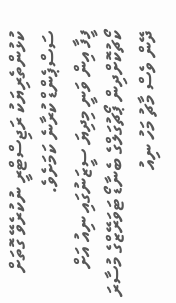ކުޅުންތެރިޔަކު ރަޖިސްޓްރީ ނުކުރެވޭ ގޮތަށް ސަސްޕެންޑް ކުރާނެ ކަމަށެވެ.
ފީފާ އިން ވަނީ މިދިޔަ ސީޒަނުގައި ނިއު އަށް ކޯޗުކޮށްދިން ޕޯޗުގަލްގެ ބެނާޑޯ ޓަވަރޭޒްގެ މުސާރަ ދޭން ވެސް މާޗު މަހު ނިއު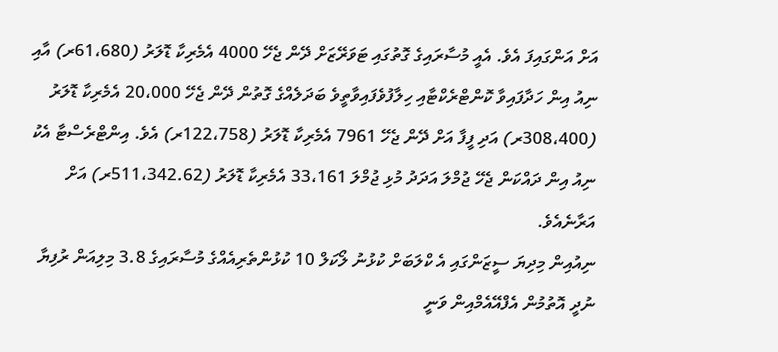އަށް އަންގައިފަ އެވެ. އެއީ މުސާރައިގެ ގޮތުގައި ޓަވަރޭޒަށް ދޭން ޖެހޭ 4000 އެމެރިކާ ޑޮލަރު (61،680ރ) އާއި ނިއު އިން ހަދާފައިވާ ކޮންޓްރެކްޓާއި ހިލާފުވެފައިވާތީވެ ބަދަލެއްގެ ގޮތުން ދޭން ޖެހޭ 20،000 އެމެރިކާ ޑޮލަރު (308،400ރ) އަދި ފީފާ އަށް ދޭން ޖެހޭ 7961 އެމެރިކާ ޑޮލަރު (122،758ރ) އެވެ. އިންޓްރެސްޓާ އެކު ނިއު އިން ދައްކަން ޖެހޭ ޖުމްލަ އަދަދު މުޅި ޖުމްލަ 33،161 އެމެރިކާ ޑޮލަރު (511،342.62ރ) އަށް އަރާނެއެވެ.
ނިއުއިން މިދިޔަ ސީޒަންގައި އެ ކްލަބަށް ކުޅުނު ލޯކަލް 10 ކުޅުންތެރިއެއްގެ މުސާރައިގެ 3.8 މިލިއަން ރުފިޔާ ނުދީ އޮތުމުން އެފްއޭއެމްއިން ވަނީ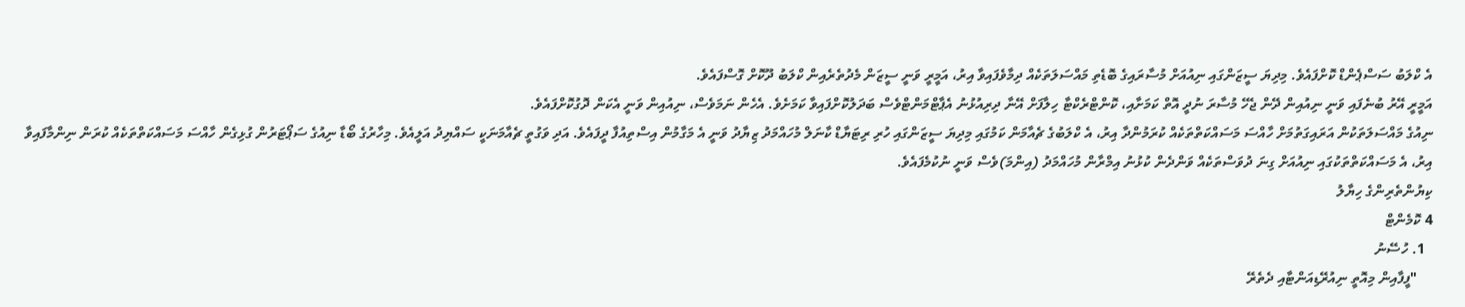އެ ކްލަބު ސަސްޕެންޑް ކޮށްފައެވެ. މިދިޔަ ސީޒަންގައި ނިއުއަށް މުސާރައިގެ ބޮޑެތި މައްސަލަތަކެއް ދިމާވެފައިވާ އިރު، އަމީރީ ވަނީ ސީޒަން މެދުތެރެއިން ކްލަބު ދޫކޮށް ގޮސްފައެވެ.
އަމީރީ އޭރު ބުނެފައި ވަނީ ނިއުއިން ދޭން ޖެހޭ މުސާރަ ނުދީ އޮތް ކަމަށާއި، ކޮންޓްރެކްޓާ ހިލާފަށް އޭނާ ދިރިއުޅުނު އެޕާޓްމަންޓްވެސް ބަދަލުކޮށްފައިވާ ކަމަށެވެ. އެހެން ނަމަވެސް، ނިއުއިން ވަނީ އެކަން ދޮގުކޮށްފައެވެ.
ނިއުގެ މައްސަލަތަކުން އަރައިގަތުމަށް ހާއްސަ މަސައްކަތްތަކެއް ކުރަމުންދާ އިރު، އެ ކްލަބުގެ ޗެއާމަން ކަމުގައި މިދިޔަ ސީޒަންގައި ހުރި ރިޓަޔާޑް ކާނަލް މުހައްމަދު ޒިޔާދު ވަނީ އެ މަގާމުން އިސްތިއުފާ ދީފައެވެ. އަދި ވަގުތީ ޗެއާމަނަކީ ސައްޔިދު އަލީއެވެ. މިހާރުގެ ބޯޑާ ނިއުގެ ސަޕޯޓަރުން ގުޅިގެން ހާއްސަ މަސައްކަތްތަކެއް ކުރަން ނިންމާފައިވާ އިރު، އެ މަސައްކަތްތަކުގައި ނިއުއަށް ގިނަ ދުވަސްތަކެއް ވަންދެން ކުޅުނު އިމްރާން މުހައްމަދު (އިންމަ)ވެސް ވަނީ ނުކުމެފައެވެ.
ކިޔުންތެރިންގެ ހިޔާލު
4 ކޮމެންޓް
  1. ހުސޭނު
    "ފީފާއިން މިއޮތީ ނިއުރޭޑިއަންޓާއި ދެތެރޭ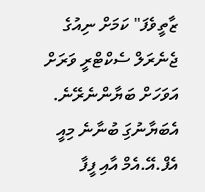ޒާތީވެފަ" ކަމަށް ނިއުގެ ޖެނެރަލް ސެކްޓްރީ ވަރަށް އަވަހަށް ބަޔާންނެރޭނެ. އެބަޔާނުގަި ބުނާނެ މިއީ އެފް.އޭ.އެމް އާއި ފީފާ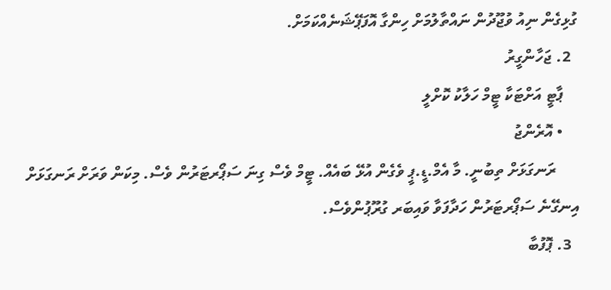ގުޅިގެން ނިއު ވުޖޫދުން ނައްތާލުމަށް ހިންގާ އޮފަޕޭޝަނެއްކަމަށް.
  2. ޖަހާންގީރު
    ޕާޓީ އަށްޓަކާ ޓީމް ހަލާކު ކޮށްލީ
    • އޮރެންޖު
      ރަނގަޅަށް ތިބުނީ. މާ އެމް.ޑީ.ޕީ ވެގެން އުޅޭ ބައެއް. ޓީމް ވެސް ގިނަ ސަޕޯރޓަރުން ވެސް. މިކަން ވަރަށް ރަނގަޅަށް އިނގޭނެ ސަޕޯރޓަރުން ހަދާފަވާ ވައިބަރ ގުރޫޕުންވެސް.
  3. ޕޮފުބާ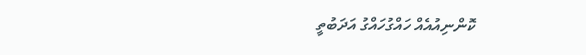ކޮންނިއުއެއް ހައްގުހައްގު އަދަބުތީ